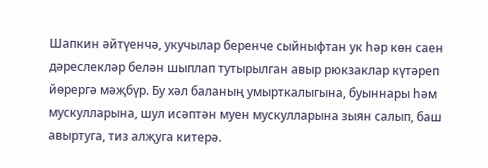Шапкин әйтүенчә, укучылар беренче сыйныфтан ук һәр көн саен дәреслекләр белән шыплап тутырылган авыр рюкзаклар күтәреп йөрергә мәҗбүр. Бу хәл баланың умырткалыгына, буыннары һәм мускулларына, шул исәптән муен мускулларына зыян салып, баш авыртуга, тиз алҗуга китерә.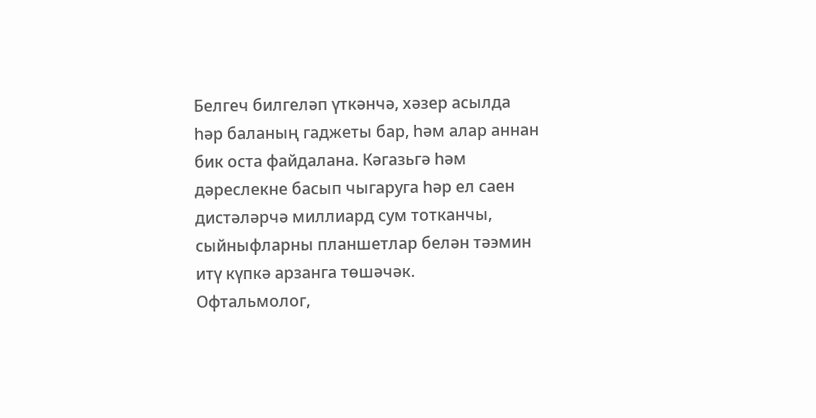Белгеч билгеләп үткәнчә, хәзер асылда һәр баланың гаджеты бар, һәм алар аннан бик оста файдалана. Кәгазьгә һәм дәреслекне басып чыгаруга һәр ел саен дистәләрчә миллиард сум тотканчы, сыйныфларны планшетлар белән тәэмин итү күпкә арзанга төшәчәк.
Офтальмолог,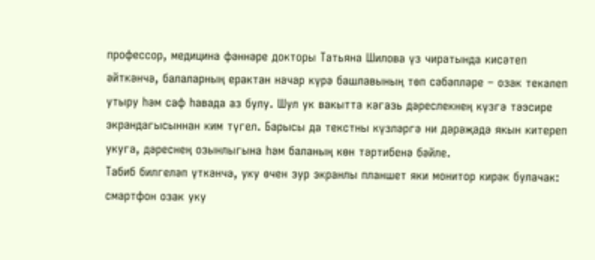профессор, медицина фәннәре докторы Татьяна Шилова үз чиратында кисәтеп әйткәнчә, балаларның ерактан начар күрә башлавының төп сәбәпләре – озак текәлеп утыру һәм саф һавада аз булу. Шул ук вакытта кәгазь дәреслекнең күзгә тәэсире экрандагысыннан ким түгел. Барысы да текстны күзләргә ни дәрәҗәдә якын китереп укуга, дәреснең озынлыгына һәм баланың көн тәртибенә бәйле.
Табиб билгеләп үткәнчә, уку өчен зур экранлы планшет яки монитор кирәк булачак: смартфон озак уку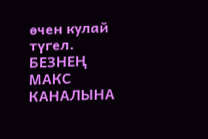өчен кулай түгел.
БЕЗНЕҢ МАКС КАНАЛЫНА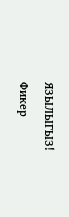ЯЗЫЛЫГЫЗ!
Фикер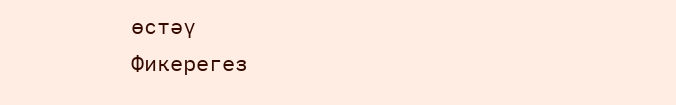өстәү
Фикерегез